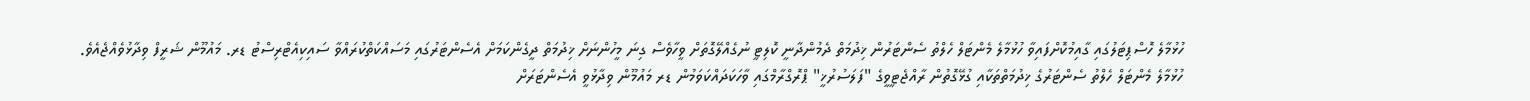ހުޅުމާލެ ހޮސްޕިޓަލުގައި ގާއިމުކޮށްފައިވާ ހުޅުމާލެ މެންޓަލް ހެލްތު ސެންޓަރުން ޚިދުމަތް ދެމުންދާނީ ކޮލިޓީ ނުގެއްލޭގޮތަށް ވީހާވެސް ގިނަ މީހުންނަށް ޚިދުމަތް ދީގެންކަމަށް އެސެންޓަރުގައި މަސައްކަތްކުރައްވާ ސައިކިއެޓްރިސްޓު ޑރ. މައުމޫން ޝަރީފް ވިދާޅުވެއްޖެއެވެ.
ހުޅުމާލެ މެންޓަލް ހެލްތު ސެންޓަރުގެ ޚިދުމަތްތަކާއި ގުޅޭގޮތުން ރާއްޖެޓީވީގެ "ފަލަސުރުޚީ" ޕްރޮގްރާމްގައި ވާހަކަދައްކަވަމުން ޑރ މައުމޫން ވިދާޅުވީ އެސެންޓަރަށް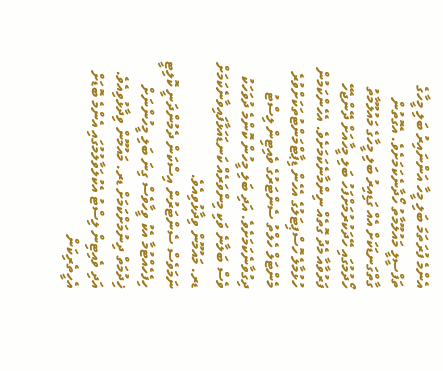އެންމެ ފުރަތަމަ ބަލި މީހާ އަންނައިރު ބަލި މީހާގެ ތަފްސީލީ މައުލޫމާތު ހޯދާނެކަމަށެވެ. އެގޮތުން ގާތްގަނޑަކަށް އެއް ގަޑިއިރު ބަލި މީހާގެ މައުލޫމާތު ހޯދުމުގައި ހޭދަކުރުމަށްފަހު ބަލި މީހާއަށް ދޭންޖެހޭ ފަރުވާއާ މެދު ގޮތެއް ނިންމާނެކަމަށެވެ. އެހެންކަމުން ހުޅުމާލެ ހޮސްޕިޓަލުގެ އެހެން ޑިޕާޓްމަންޓުތަކަށްވުރެ މެންޓަލް ހެލްތު ސެންޓަރުގެ ވެއިޓިން ލިސްޓު ދިގުވާނެކަމަށެވެ. އަދި ބަލި މީހުން ކޮންމެ ދުވަހަކު ވެސް ބަލާނެ ވަކި މިންވަރެއް ކަނޑައަޅާފައިވާނެކަމަށް ޑރ. މައުމޫން ވިދާޅުވިއެވެ.
ނަމަވެސް ސެންޓަރުން އިސްކަން ދެމުންދަނީ ކޮލިޓީ ހިފެހެއްޓުމާ އެކު ވީހާވެސް ގިނަ ބަލި މީހުންނަށް ޚިދުމަތް ދިނުމަށްކަމަށް ޑރ. މައުމޫން ވިދާޅުވިއެވެ. އަދި ވެއިޓިން ލިސްޓު އެކުލަވާލުމުގައި އެންމެ ބޮޑަށް އެހީތެރިކަން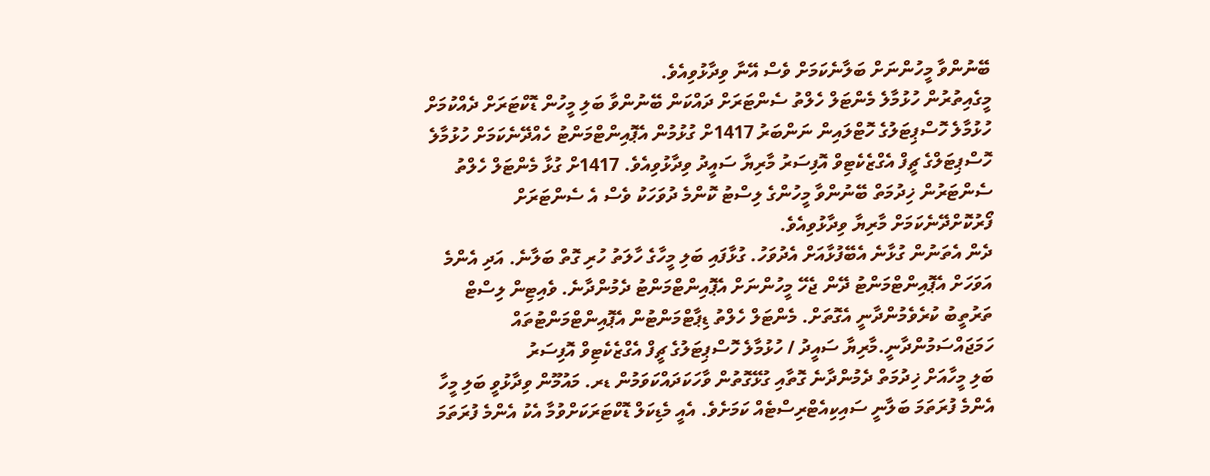ބޭނުންވާ މީހުންނަށް ބަލާނެކަމަށް ވެސް އޭނާ ވިދާޅުވިއެވެ.
މީގެއިތުރުން ހުޅުމާލެ މެންޓަލް ހެލްތު ސެންޓަރަށް ދައްކަން ބޭނުންވާ ބަލި މީހުން ޑޮކްޓަރަށް ދެއްކުމަށް ހުޅުމާލެ ހޮސްޕިޓަލުގެ ހޮޓްލައިން ނަންބަރު 1417ށް ގުޅުމުން އެޕޮއިންޓްމަންޓު ހެއްދޭނެކަމަށް ހުޅުމާލެ ހޮސްޕިޓަލްގެ ޗީފް އެގްޒެކެޓިވް އޮފިސަރު މާރިޔާ ސައީދު ވިދާޅުވިއެވެ. 1417ށް ގުޅާ މެންޓަލް ހެލްތު ސެންޓަރުން ޚިދުމަތް ބޭނުންވާ މީހުންގެ ލިސްޓު ކޮންމެ ދުވަހަކު ވެސް އެ ސެންޓަރަށް ފޯރުކޮށްދޭނެކަމަށް މާރިޔާ ވިދާޅުވިއެވެ.
ދެން އެތަނުން ގުޅާނެ އެބޭފުޅާއަށް އެދުވަހު. ގުޅާފައި ބަލި މީހާގެ ހާލަތު ހުރި ގޮތް ބަލާނެ. އަދި އެންމެ އަވަހަށް އެޕޮއިންޓްމަންޓު ދޭން ޖެހޭ މީހުންނަށް އެޕޮއިންޓްމަންޓު ދެމުންދާނެ. ވެއިޓިން ލިސްޓް ތަރުތީބު ކުރެވެމުންދާނީ އެގޮތަށް. މެންޓަލް ހެލްތު ޑިޕާޓްމަންޓުން އެޕޮއިންޓްމަންޓުތައް ހަމަޖައްސަމުންދާނީ.މާރިޔާ ސައީދު / ހުޅުމާލެ ހޮސްޕިޓަލުގެ ޗީފް އެގްޒެކެޓިވް އޮފިސަރު
ބަލި މީހާއަށް ޚިދުމަތް ދެމުންދާނެ ގޮތާއި ގުޅޭގޮތުން ވާހަކަދައްކަވަމުން ޑރ. މައުމޫން ވިދާޅުވީ ބަލި މީހާ އެންމެ ފުރަތަމަ ބަލާނީ ސައިކިއެޓްރިސްޓެއް ކަމަށެވެ. އެއީ މެޑިކަލް ޑޮކްޓަރަކަށްވުމާ އެކު އެންމެ ފުރަތަމަ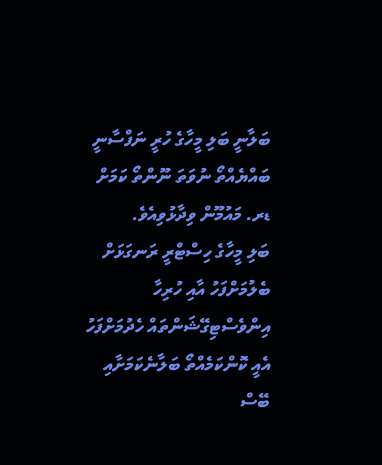ބަލާނީ ބަލި މީހާގެ ހުރީ ނަފްސާނީ ބައްޔެއްތޯ ނުވަތަ ނޫންތޯ ކަމަށް ޑރ. މައުމޫން ވިދާޅުވިއެވެ.
ބަލި މީހާގެ ހިސްޓްރީ ރަނގަޅަށް ބެލުމަށްފަހު އާއި ހުރިހާ އިންވެސްޓިގޭޝަންތައް ހެދުމަށްފަހު އެއީ ކޮންކަމެއްތޯ ބަލާނެކަމަށާއި ބޭސް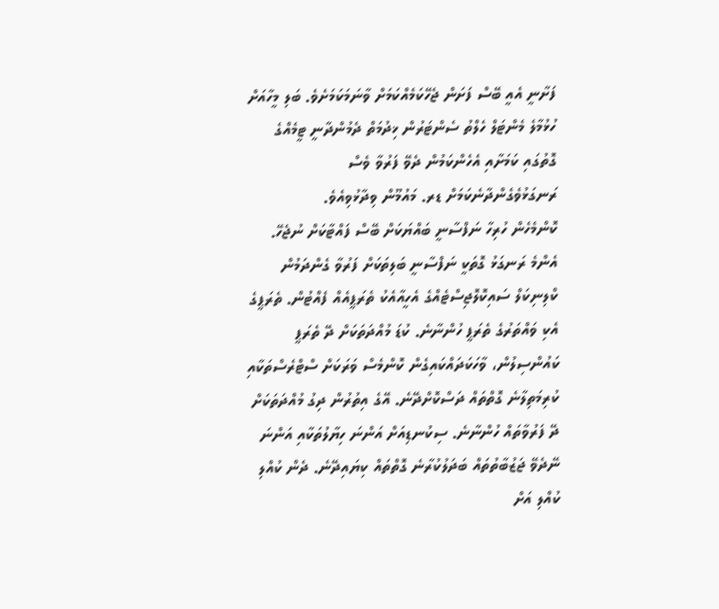ފަށާނީ އެއީ ބޭސް ފަށަން ޖެހޭކަމެއްކަމަށް ވާނަމަކަމަށެވެ. ބަލި މީހާއަށް ހުޅުމާލެ މެންޓަލް ހެލްތު ސެންޓަރުން ޚިދުމަތް ދެމުންދާނީ ޓީމެއްގެ ގޮތުގައި ކަމަށާއި އެހެންކަމުން ދެވޭ ފަރުވާ ވެސް ރަނގަޅުވެގެންދާނެކަމަށް ޑރ. މައުމޫން ވިދާޅުވިއެވެ.
ކޮންމެހެން ހުރިހާ ނަފްސާނީ ބައްޔަކަށް ބޭސް ފައްޓާކަށް ނުޖެހޭ. އެންމެ ރަނގަޅު ގޮތަކީ ނަފްސާނީ ބަލިތަކަށް ފަރުވާ ގެންދަމުން ކްލިނިކަލް ސައިކޮލޮޖިސްޓެއްގެ އެހީއާއެކު ތެރަޕީއެއް ފެއްޓުން. ތެރަޕީގެ އެކި ވައްތަރުގެ ތެރަޕީ ހުންނާނެ. ކުޑަ މުއްދަތަކަށް ދޭ ތެރަޕީ ކައުންސިލުން، ވާހަކަދައްކައިގެން ކޮންމެސް ވަރަކަށް ސްޓްރެސްތަކާއި ކުރިމަތިލާނެ ގޮތްތައް ދަސްކޮށްދޭނެ. އޭގެ އިތުރުން ދިގު މުއްދަތަކަށް ދޭ ފަރުވާތައް ހުންނާނެ. ސިކުނޑިއަށް އަންނަ ހިޔާލުތަކާއި އަންނަ ނޭދެވޭ ޖަޒުބާތުތައް ބަދަލުކުރާނެ ގޮތްތައް ކިޔައިދޭނެ. ދެން ކުއްލި ކުއްލި އަށް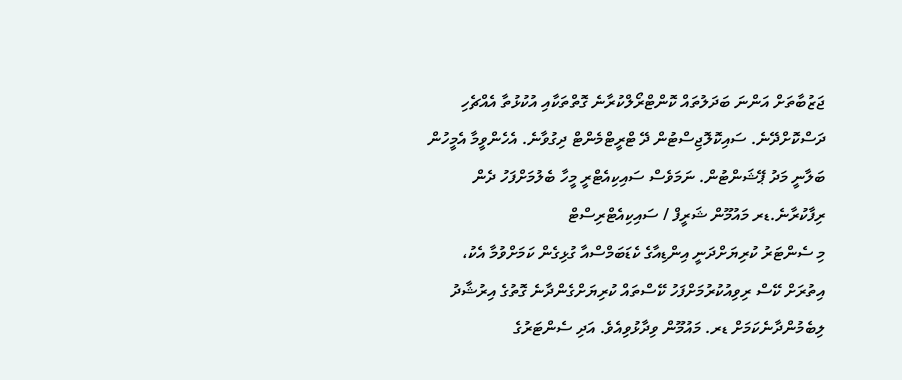ޖަޒުބާތަށް އަންނަ ބަދަލުތައް ކޮންޓްރޯލްކުރާނެ ގޮތްތަކާއި އުކުޅުތާ އެއްޗެހި ދަސްކޮށްދޭނެ. ސައިކޮލޮޖިސްޓުން ދޭ ޓްރީޓްމެންޓް ދިގުވާނެ. އެހެންވީމާ އެމީހުން ބަލާނީ މަދު ޕޭޝަންޓުން. ނަމަވެސް ސައިކިއެޓްރީ މީހާ ބެލުމަށްފަހު ދެން ރިފާކުރާނެ.ޑރ މައުމޫން ޝަރީފް / ސައިކިއެޓްރިސްޓް
މި ސެންޓަރު ކުރިޔަށްދަނީ އިންޑިއާގެ ކެޑަބަމްސްއާ ގުޅިގެން ކަމަށްވުމާ އެކު، އިތުރަށް ކޭސް ރިވިއުކުރުމަށްފަހު ކޭސްތައް ކުރިޔަށްގެންދާނެ ގޮތުގެ އިރުޝާދު ލިބެމުންދާނެކަމަށް ޑރ. މައުމޫން ވިދާޅުވިއެވެ. އަދި ސެންޓަރުގެ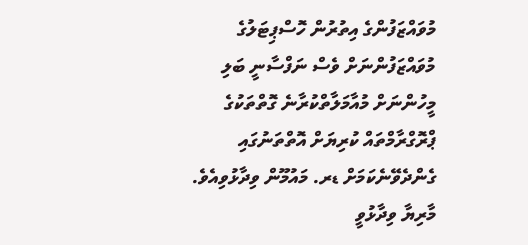މުވައްޒަފުންގެ އިތުރުން ހޮސްޕިޓަލުގެ މުވައްޒަފުންނަށް ވެސް ނަފްސާނީ ބަލި މީހުންނަށް މުއާމަލާތްކުރާނެ ގޮތްތަކުގެ ޕްރޮގްރާމްތައް ކުރިޔަށް އޮތްތަނުގައި ގެންދެވޭނެކަމަށް ޑރ. މައުމޫން ވިދާޅުވިއެވެ.
މާރިޔާ ވިދާޅުވީ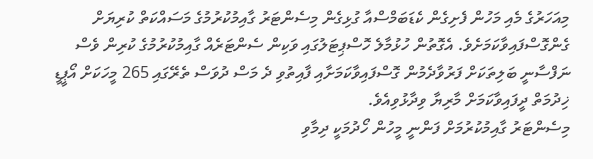މިއަހަރުގެ މެއި މަހުން ފެށިގެން ކެޑަބަމްސްއާ ގުޅިގެން މިސެންޓަރު ގާއިމުކުރުމުގެ މަސައްކަތް ކުރިޔަށް ގެންގޮސްފައިވާކަމަށެވެ. އެގޮތުން ހުޅުމާލެ ހޮސްޕިޓަލުގައި ވަކިން ސެންޓަރެއް ގާއިމުކުރުމުގެ ކުރިން ވެސް ނަފްސާނީ ބަލިތަކަށް ފަރުވާދެމުން ގޮސްފައިވާކަމަށާއި ފާއިތުވި ދެ މަސް ދުވަސް ތެރޭގައި 265 މީހަކަށް އޯޕީޑީ ޚިދުމަތް ދީފައިވާކަމަށް މާރިޔާ ވިދާޅުވިއެވެ.
މިސެންޓަރު ގާއިމުކުރުމަށް ފަންނީ މީހުން ހޯދުމަކީ ދިމާވި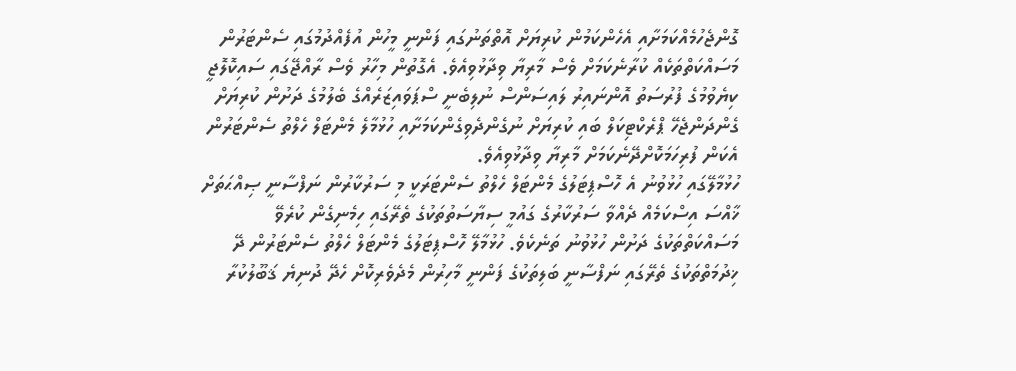ގޮންޖެހުމެއްކަމަށާއި އެހެންކަމުން ކުރިޔަށް އޮތްތަނުގައި ފަންނީ މީހުން އުފެއްދުމުގައި ސެންޓަރުން މަސައްކަތްތަކެއް ކުރާނެކަމަށް ވެސް މާރިޔާ ވިދާޅުވިއެވެ. އެގޮތުން މިހާރު ވެސް ރާއްޖޭގައި ސައިކޮލޮޖީ ކިޔެވުމުގެ ފުރުސަތު އޮންނައިރު ލައިސަންސް ނުލިބެނީ ސްޕަވައިޒަރެއްގެ ބެލުމުގެ ދަށުން ކުރިޔަށް ގެންދަންޖެހޭ ޕްރެކްޓިކަލް ބައި ކުރިޔަށް ނުގެންދެވިގެންކަމަށާއި ހުޅުމާލެ މެންޓަލް ހެލްތު ސެންޓަރުން އެކަން ފުރިހަމަކޮށްދޭނެކަމަށް މާރިޔާ ވިދާޅުވިއެވެ.
ހުޅުމާލޭގައި ހުޅުވުނު އެ ހޮސްޕިޓަލުގެ މެންޓަލް ހެލްތު ސެންޓަރަކީ މި ސަރުކާރުން ނަފްސާނީ ޞިއްޙަތަށް ޚާއްސަ އިސްކަމެއް ދެއްވާ ސަރުކާރުގެ ގައުމީ ސިޔާސަތުތަކުގެ ތެރޭގައި ހިމެނިގެން ކުރެވޭ މަސައްކަތްތަކުގެ ދަށުން ހުޅުވުނު ތަނެކެވެ. ހުޅުމާލޭ ހޮސްޕިޓަލުގެ މެންޓަލް ހެލްތު ސެންޓަރުން ދޭ ޚިދުމަތްތަކުގެ ތެރޭގައި ނަފްސާނީ ބަލިތަކުގެ ފަންނީ މާހިރުން މެދެވެރިކޮށް ހެދޭ ދުނިޔެ ޤަބޫލުކުރާ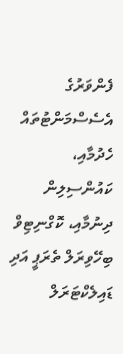ފެންވަރުގެ އެސެސްމަންޓުތައް ހެދުމާއި، ކައުންސިލިން ދިނުމާއި، ކޮގްނިޓިވް ބިހޭވިރަލް ތެރަޕީ އަދި ޑައިލެކްޓަރަލް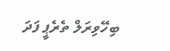ބިހޭވިރަލް ތެރެޕީ ފަދަ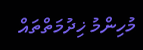މުހިންމު ޚިދުމަތްތައް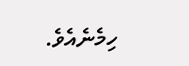ހިމެނެއެވެ.